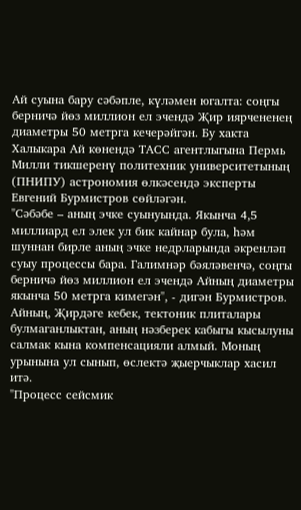Ай суына бару сәбәпле, күләмен югалта: соңгы берничә йөз миллион ел эчендә Җир иярчененең диаметры 50 метрга кечерәйгән. Бу хакта Халыкара Ай көнендә ТАСС агентлыгына Пермь Милли тикшеренү политехник университетының (ПНИПУ) астрономия өлкәсендә эксперты Евгений Бурмистров сөйләгән.
"Сәбәбе – аның эчке суынуында. Якынча 4,5 миллиард ел элек ул бик кайнар була, һәм шуннан бирле аның эчке недрларында әкренләп суыу процессы бара. Галимнәр бәяләвенчә, соңгы берничә йөз миллион ел эчендә Айның диаметры якынча 50 метрга кимегән", - дигән Бурмистров. Айның, Җирдәге кебек, тектоник плиталары булмаганлыктан, аның нәзберек кабыгы кысылуны салмак кына компенсацияли алмый. Моның урынына ул сынып, өслектә җыерчыклар хасил итә.
"Процесс сейсмик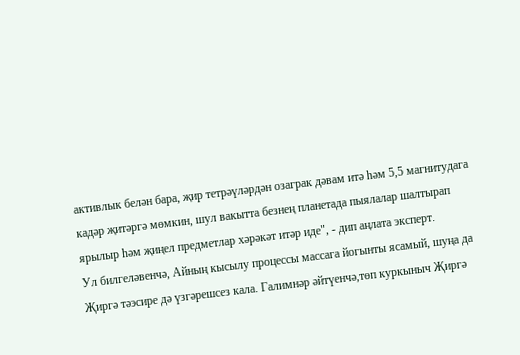активлык белән бара, җир тетрәүләрдән озаграк дәвам итә һәм 5,5 магнитудага кадәр җитәргә мөмкин, шул вакытта безнең планетада пыялалар шалтырап ярылыр һәм җиңел предметлар хәрәкәт итәр иде", - дип аңлата эксперт.
Ул билгеләвенчә, Айның кысылу процессы массага йогынты ясамый, шуңа да Җиргә тәэсире дә үзгәрешсез кала. Галимнәр әйтүенчә,төп куркыныч Җиргә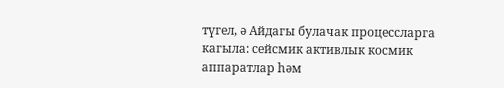түгел, ә Айдагы булачак процессларга кагыла: сейсмик активлык космик аппаратлар һәм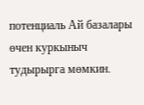потенциаль Ай базалары өчен куркыныч тудырырга мөмкин.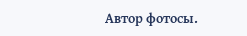Автор фотосы.